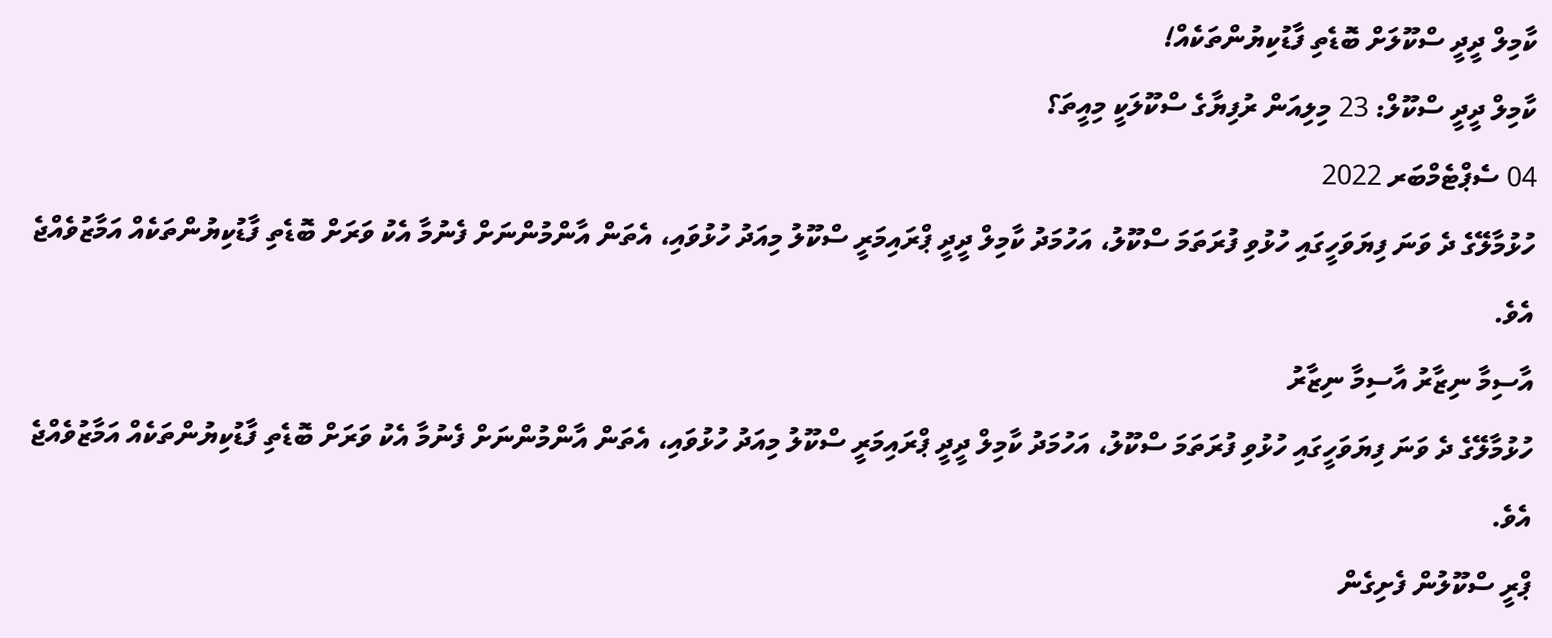ކާމިލް ދީދީ ސްކޫލަށް ބޮޑެތި ފާޑުކިޔުންތަކެއް!
ކާމިލް ދީދީ ސްކޫލް: 23 މިލިއަން ރުފިޔާގެ ސްކޫލަކީ މިއީތަ؟
04 ސެޕްޓެމްބަރ 2022
ހުޅުމާލޭގެ ދެ ވަނަ ފިޔަވަހީގައި ހުޅުވި ފުރަތަމަ ސްކޫލު، އަހުމަދު ކާމިލް ދީދީ ޕްރައިމަރީ ސްކޫލު މިއަދު ހުޅުވައި، އެތަން އާންމުންނަށް ފެނުމާ އެކު ވަރަށް ބޮޑެތި ފާޑުކިޔުންތަކެއް އަމާޒުވެއްޖެ އެވެ.
އާސިމާ ނިޒާރު އާސިމާ ނިޒާރު
ހުޅުމާލޭގެ ދެ ވަނަ ފިޔަވަހީގައި ހުޅުވި ފުރަތަމަ ސްކޫލު، އަހުމަދު ކާމިލް ދީދީ ޕްރައިމަރީ ސްކޫލު މިއަދު ހުޅުވައި، އެތަން އާންމުންނަށް ފެނުމާ އެކު ވަރަށް ބޮޑެތި ފާޑުކިޔުންތަކެއް އަމާޒުވެއްޖެ އެވެ.
ޕްރީ ސްކޫލުން ފެށިގެން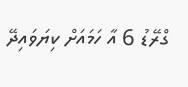ގްރޭޑު 6 އާ ހަމައަށް ކިޔަވައިދޭ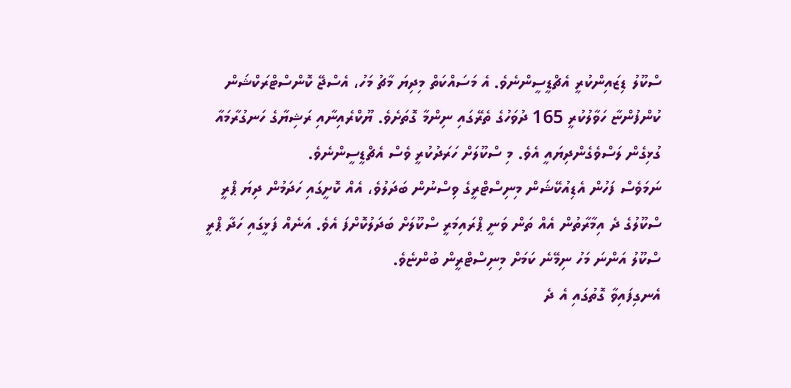ސްކޫލު ޑިޒައިންކުރީ އެޗްޑީސީންނެވެ. އެ މަސައްކަތް މިދިޔަ މާޗު މަހު، އެސްޖޭ ކޮންސްޓްރަކްޝަން ކުންފުންޏާ ހަވާލުކުރީ 165 ދުވަހުގެ ތެރޭގައި ނިންމާ ގޮތަށެވެ. ޔޫކްރެއިނާއި ރަޝިޔާގެ ހަނގުރާމައާ ގުޅިގެން ލަސްވެގެންދިޔައީ އެވެ. މި ސްކޫލަށް ހަރަދުކުރީ ވެސް އެޗްޑީސީންނެވެ.
ނަމަވެސް ފަހުން އެޑިއުކޭޝަން މިނިސްޓްރީގެ ވިސްނުން ބަދަލުވެ، އެއް ކޮށީގައި ހަދަމުން ދިޔަ ޕްރީ ސްކޫލުގެ ދެ އިމާރާތުން އެއް ތަން ވަނީ ޕްރައިމަރީ ސްކޫލަށް ބަދަލުކޮށްފަ އެވެ. އަނެއް ފަޅީގައި ހަދާ ޕްރީ ސްކޫލު އަންނަ މަހު ނިމޭނެ ކަމަށް މިނިސްޓްރީން ބުންޏެވެ.
އެނގިފައިވާ ގޮތުގައި އެ ދެ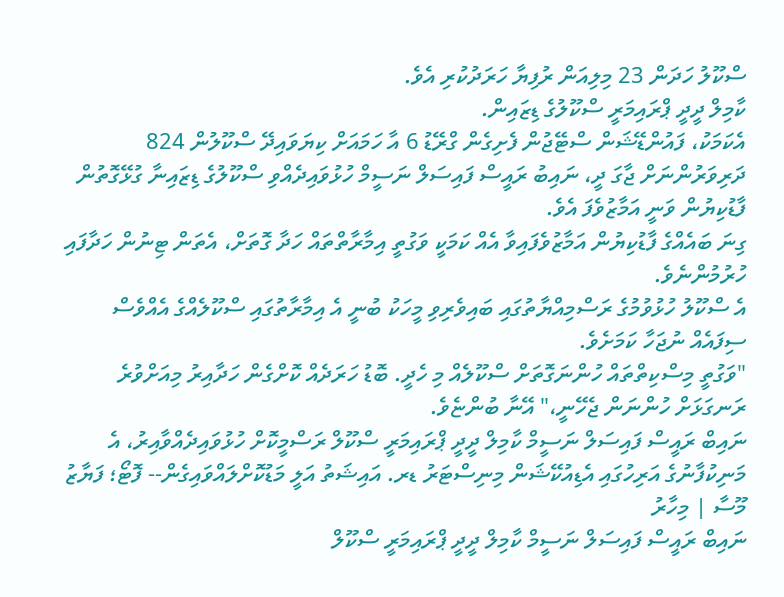ސްކޫލު ހަދަން 23 މިލިއަން ރުފިޔާ ހަރަދުކުރި އެވެ.
ކާމިލް ދީދީ ޕްރައިމަރީ ސްކޫލުގެ ޑިޒައިން.
އެކަމަކު، ފައުންޑޭޝަން ސްޓޭޖުން ފެށިގެން ގްރޭޑު 6 އާ ހަމައަށް ކިޔަވައިދޭ ސްކޫލުން 824 ދަރިވަރުންނަށް ޖާގަ ދީ، ނައިބު ރައީސް ފައިސަލް ނަސީމް ހުޅުވައިދެއްވި ސްކޫލުގެ ޑިޒައިނާ ގުޅޭގޮތުން ފާޑުކިޔުން ވަނީ އަމާޒުވެފަ އެވެ.
ގިނަ ބައެއްގެ ފާޑުކިޔުން އަމާޒުވެފައިވާ އެއް ކަމަކީ ވަގުތީ އިމާރާތްތައް ހަދާ ގޮތަށް، އެތަން ޓިނުން ހަދާފައި ހުރުމުންނެވެ.
އެ ސްކޫލު ހުޅުވުމުގެ ރަސްމިއްޔާތުގައި ބައިވެރިވި މީހަކު ބުނީ އެ އިމާރާތުގައި ސްކޫލެއްގެ އެއްވެސް ސިފައެއް ނުޖަހާ ކަމަށެވެ.
"ވަގުތީ މިސްކިތްތައް ހުންނަގޮތަށް ސްކޫލެއް މި ހެދީ. ބޮޑު ހަރަދެއް ކޮށްގެން ހަދާއިރު މިއަށްވުރެ ރަނގަޅަށް ހުންނަން ޖެހޭނީ،" އޭނާ ބުންޏެވެ.
ނައިބް ރައީސް ފައިސަލް ނަސީމް ކާމިލް ދީދީ ޕްރައިމަރީ ސްކޫލް ރަސްމީކޮށް ހުޅުވައިދެއްވާއިރު، އެ މަނިކުފާނުގެ އަރިހުގައި އެޑިއުކޭޝަން މިނިސްޓަރު ޑރ. އައިޝަތު އަލީ މަޑުކޮށްލައްވައިގެން-- ފޮޓޯ؛ ފަޔާޒު މޫސާ | މިހާރު
ނައިބް ރައީސް ފައިސަލް ނަސީމް ކާމިލް ދީދީ ޕްރައިމަރީ ސްކޫލް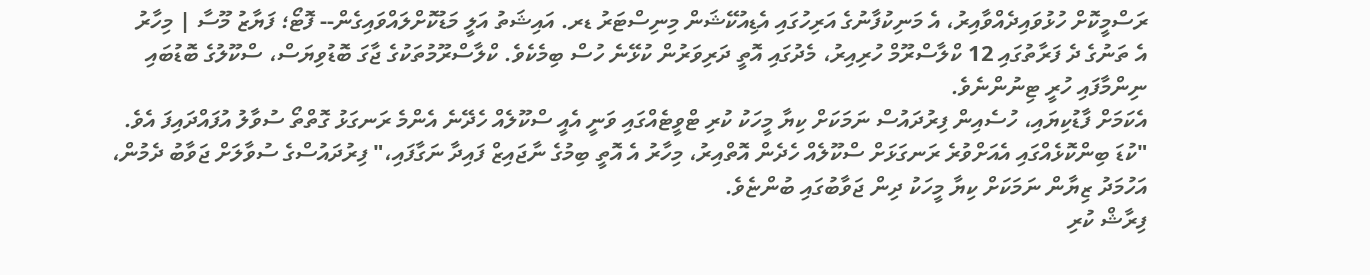ރަސްމީކޮށް ހުޅުވައިދެއްވާއިރު، އެ މަނިކުފާނުގެ އަރިހުގައި އެޑިއުކޭޝަން މިނިސްޓަރު ޑރ. އައިޝަތު އަލީ މަޑުކޮށްލައްވައިގެން-- ފޮޓޯ؛ ފަޔާޒު މޫސާ | މިހާރު
އެ ތަނުގެ ދެ ފަރާތުގައި 12 ކްލާސްރޫމް ހުރިއިރު، މެދުގައި އޮތީ ދަރިވަރުން ކުޅޭނެ ހުސް ބިމެކެވެ. ކްލާސްރޫމުތަކުގެ ޖާގަ ބޮޑުވިޔަސް، ސްކޫލުގެ ބޮޑުބައި ނިންމާފައި ހުރީ ޓިނުންނެވެ.
އެކަމަށް ފާޑުކިޔައި، ހުސެއިން ފިރުދައުސް ނަމަކަށް ކިޔާ މީހަކު ކުރި ޓްވީޓެއްގައި ވަނީ އެއީ ސްކޫލެއް ހެދޭނެ އެންމެ ރަނގަޅު ގޮތްތޯ ސުވާލު އުފައްދައިފަ އެވެ.
"ކުޑަ ބިންކޮޅެއްގައި އެއަށްވުރެ ރަނގަޅަށް ސްކޫލެއް ހެދެން އޮތްއިރު، މިހާރު އެ އޮތީ ބިމުގެ ނާޖައިޒް ފައިދާ ނަގާފައި،" ފިރުދައުސްގެ ސުވާލަށް ޖަވާބު ދެމުން، އަހުމަދު ޒިޔާން ނަމަކަށް ކިޔާ މީހަކު ދިން ޖަވާބުގައި ބުންޏެވެ.
ފިރާޝް ކުރި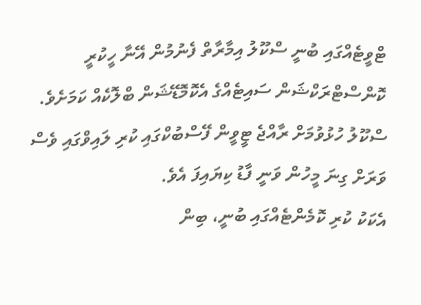ޓްވީޓެއްގައި ބުނީ ސްކޫލު އިމާރާތް ފެނުމުން އޭނާ ހީކުރީ ކޮންސްޓްރަކްޝަން ސައިޓެއްގެ އެކޮމޮޑޭޝަން ބްލޮކެއް ކަމަށެވެ.
ސްކޫލު ހުޅުވުމަށް ރާއްޖެ ޓީވީން ފޭސްބުކްގައި ކުރި ލައިވްގައި ވެސް ވަރަށް ގިނަ މީހުން ވަނީ ފާޑު ކިޔައިފަ އެވެ.
އެކަކު ކުރި ކޮމެންޓެއްގައި ބުނީ، ބިން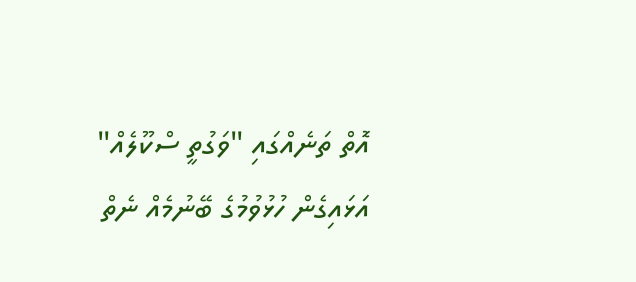އޮތް ތަނެއްގައި "ވަގުތީ ސްކޫލެއް" އަޅައިގެން ހުޅުވުމުގެ ބޭނުމެއް ނެތް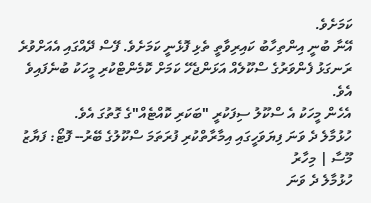ކަމަށެވެ.
އޭނާ ބުނީ އިންތިހާބު ކައިރިވާތީ ތެޅި ފޮޅެނީ ކަމަށެވެ. ފޭސް ދޭއްގައި އެއަށްވުރެ ރަނގަޅު ފެންވަރުގެ ސްކޫލެއް އަޅަންޖެހޭ ކަމަށް ކޮމެންޓްކުރި މީހަކު ބުނެފައިވެ އެވެ.
އެހެން މީހަކު އެ ސްކޫލު ސިފަކުރީ "ބަކަރި ކޮއްޓެއް"ގެ ގޮތުގަ އެވެ.
ހުޅުމާލެ ދެ ވަނަ ފިޔަވަހީގައި އިމާރާތްކުރި ފުރަތަމަ ސްކޫލުގެ ބޭރު-- ފޮޓޯ: ފަޔާޒު މޫސާ | މިހާރު
ހުޅުމާލެ ދެ ވަނަ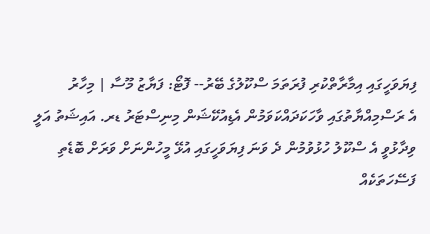ފިޔަވަހީގައި އިމާރާތްކުރި ފުރަތަމަ ސްކޫލުގެ ބޭރު-- ފޮޓޯ: ފަޔާޒު މޫސާ | މިހާރު
އެ ރަސްމިއްޔާތުގައި ވާހަކަދައްކަވަމުން އެޑިއުކޭޝަން މިނިސްޓަރު ޑރ. އައިޝަތު އަލީ ވިދާޅުވީ އެ ސްކޫލު ހުޅުވުމުން ދެ ވަނަ ފިޔަވަހީގައި އުޅޭ މީހުންނަށް ވަރަށް ބޮޑެތި ފަސޭހަތަކެއް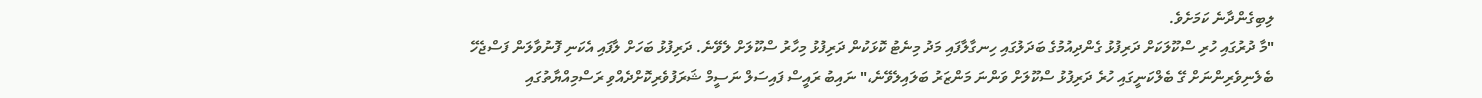ލިބިގެންދާނެ ކަމަށެވެ.
"މާ ދުރުގައި ހުރި ސްކޫލަކަށް ދަރިފުޅު ގެންދިއުމުގެ ބަދަލުގައި ހިނގާލާފައި މަދު މިނެޓު ކޮޅަކުން ދަރިފުޅު މިހާރު ސްކޫލަށް ލެވޭނެ. ދަރިފުޅު ބަހަށް ލާފައި އެކަނި ފޮނުވާލަން ފަސްޖެހޭ ބެލެނިވެރިންނަށް ގޭ ބެލްކަނީގައި ހުރެ ދަރިފުޅު ސްކޫލަށް ވަންނަ މަންޒަރު ބަލައިލެވޭނެ،" ނައިބު ރައީސް ފައިސަލް ނަސީމް ޝަރަފުވެރިކޮށްދެއްވި ރަސްމިއްޔާތުގައި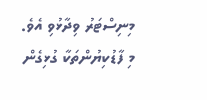މިނިސްޓަރު ވިދާޅުވި އެވެ.
މި ފާޑުކިޔުންތަކާ ގުޅިގެން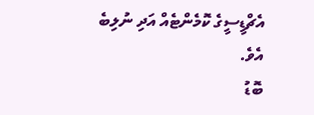އެޗްޑީސީގެ ކޮމެންޓެއް އަދި ނުލިބެ އެވެ.
ބޮޑު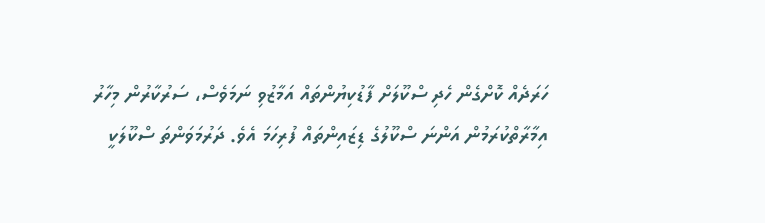ހަރަދެއް ކޮށްގެން ހެދި ސްކޫލަށް ފާޑުކިޔުންތައް އަމާޒުވި ނަމަވެސް، ސަރުކާރުން މިހާރު އިމާރާތްކުރަމުން އަންނަ ސްކޫލުގެ ޑިޒައިންތައް ފުރިހަމަ އެވެ. ދަރުމަވަންތަ ސްކޫލަކީ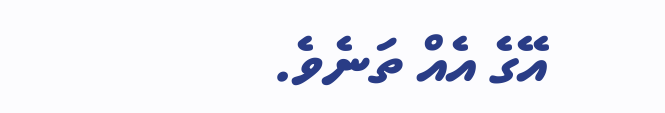އޭގެ އެއް ތަނެވެ.